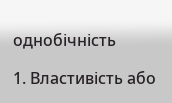однобічність

1. Властивість або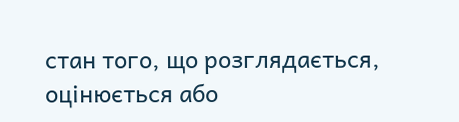стан того, що розглядається, оцінюється або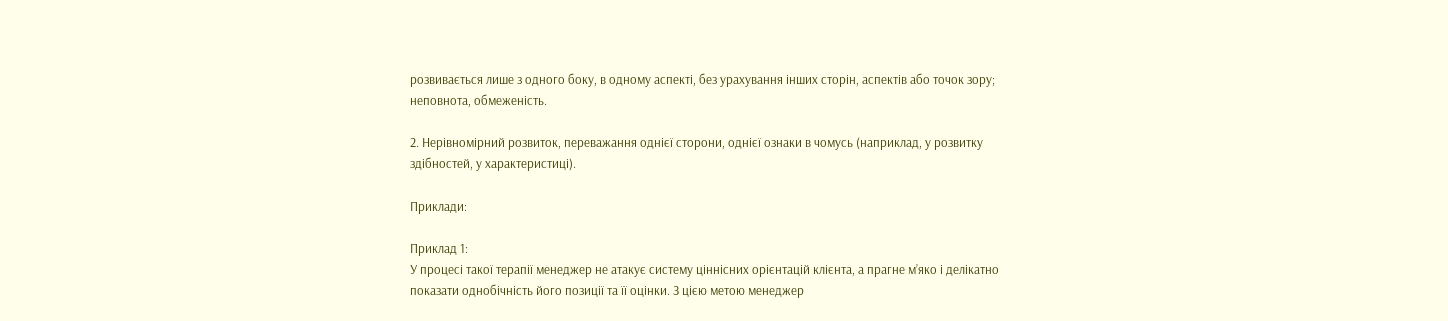розвивається лише з одного боку, в одному аспекті, без урахування інших сторін, аспектів або точок зору; неповнота, обмеженість.

2. Нерівномірний розвиток, переважання однієї сторони, однієї ознаки в чомусь (наприклад, у розвитку здібностей, у характеристиці).

Приклади:

Приклад 1:
У процесі такої терапії менеджер не атакує систему ціннісних орієнтацій клієнта, а прагне м’яко і делікатно показати однобічність його позиції та її оцінки. З цією метою менеджер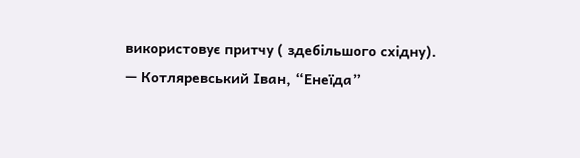використовує притчу ( здебільшого східну).
— Котляревський Іван, “Енеїда”